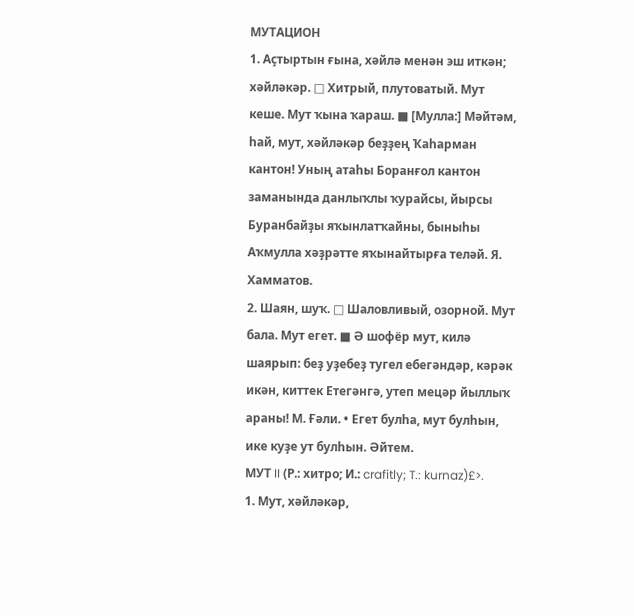МУТАЦИОН
1. Аҫтыртын ғына, хәйлә менән эш иткән; хәйләкәр. □ Хитрый, плутоватый. Мут кеше. Мут ҡына ҡараш. ■ [Мулла:] Мәйтәм, һай, мут, хәйләкәр беҙҙең Ҡаһарман кантон! Уның атаһы Боранғол кантон заманында данлыҡлы ҡурайсы, йырсы Буранбайҙы яҡынлатҡайны, быныһы Аҡмулла хәҙрәтте яҡынайтырға теләй. Я. Хамматов.
2. Шаян, шуҡ. □ Шаловливый, озорной. Мут бала. Мут егет. ■ Ә шофёр мут, килә шаярып: беҙ уҙебеҙ тугел ебегәндәр, кәрәк икән, киттек Етегәнгә, утеп мецәр йыллыҡ араны! М. Ғәли. • Егет булһа, мут булһын, ике куҙе ут булһын. Әйтем.
МУТ II (Р.: хитро; И.: crafitly; T.: kurnaz)£>.
1. Мут, хәйләкәр,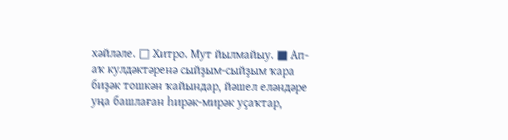хәйләле. □ Хитро. Мут йылмайыу. ■ Ап-аҡ кулдәктәренә сыйҙым-сыйҙым ҡара биҙәк тошкән ҡайындар, йәшел еләндәре уңа башлаған һирәк-мирәк уҫаҡтар,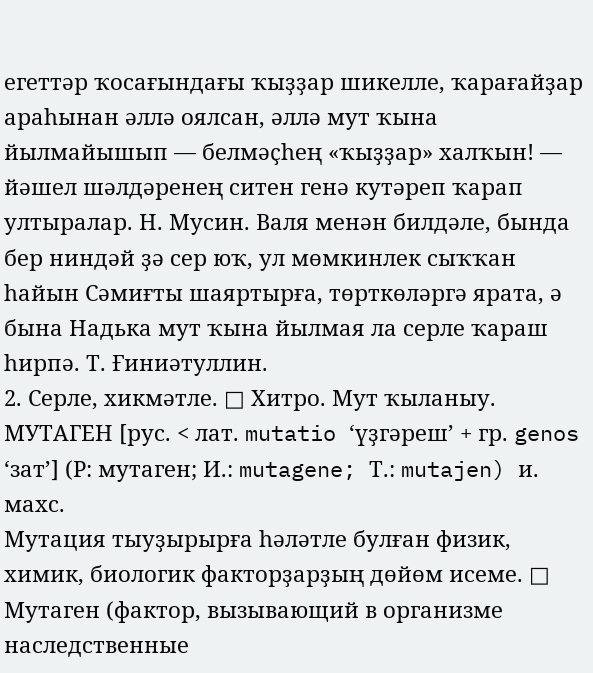егеттәр ҡосағындағы ҡыҙҙар шикелле, ҡарағайҙар араһынан әллә оялсан, әллә мут ҡына йылмайышып — белмәҫһең «ҡыҙҙар» халҡын! — йәшел шәлдәренең ситен генә кутәреп ҡарап ултыралар. Н. Мусин. Валя менән билдәле, бында бер ниндәй ҙә сер юҡ, ул мөмкинлек сыҡҡан һайын Сәмиғты шаяртырға, төрткөләргә ярата, ә бына Надька мут ҡына йылмая ла серле ҡараш һирпә. Т. Ғиниәтуллин.
2. Серле, хикмәтле. □ Хитро. Мут ҡыланыу.
МУТАГЕН [рус. < лат. mutatio ‘үҙгәреш’ + гр. genos ‘зат’] (Р: мутаген; И.: mutagene; Т.: mutajen) и. махс.
Мутация тыуҙырырға һәләтле булған физик, химик, биологик факторҙарҙың дөйөм исеме. □ Мутаген (фактор, вызывающий в организме наследственные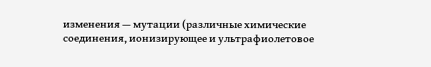изменения — мутации (различные химические соединения, ионизирующее и ультрафиолетовое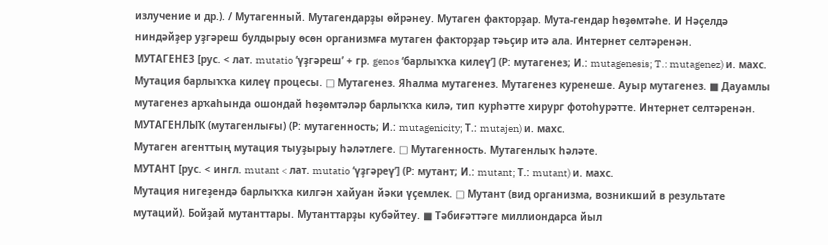излучение и др.). / Мутагенный. Мутагендарҙы өйрәнеу. Мутаген факторҙар. Мута-гендар һөҙөмтәһе. И Нәҫелдә ниндәйҙер уҙгәреш булдырыу өсөн организмға мутаген факторҙар тәьҫир итә ала. Интернет селтәренән.
МУТАГЕНЕЗ [рус. < лат. mutatio ‘үҙгәреш’ + гр. genos ‘барлыҡҡа килеү’] (Р: мутагенез; И.: mutagenesis; T.: mutagenez) и. махс.
Мутация барлыҡҡа килеү процесы. □ Мутагенез. Яһалма мутагенез. Мутагенез куренеше. Ауыр мутагенез. ■ Дауамлы мутагенез арҡаһында ошондай һөҙөмтәләр барлыҡҡа килә, тип курһәтте хирург фотоһурәтте. Интернет селтәренән.
МУТАГЕНЛЫҠ (мутагенлығы) (Р: мутагенность; И.: mutagenicity; Т.: mutajen) и. махс.
Мутаген агенттың мутация тыуҙырыу һәләтлеге. □ Мутагенность. Мутагенлыҡ һәләте.
МУТАНТ [рус. < ингл. mutant < лат. mutatio ‘үҙгәреү’] (Р: мутант; И.: mutant; Т.: mutant) и. махс.
Мутация нигеҙендә барлыҡҡа килгән хайуан йәки үҫемлек. □ Мутант (вид организма, возникший в результате мутаций). Бойҙай мутанттары. Мутанттарҙы кубәйтеу. ■ Тәбиғәттәге миллиондарса йыл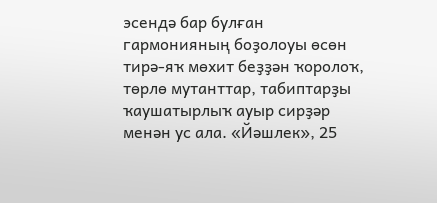эсендә бар булған гармонияның боҙолоуы өсөн тирә-яҡ мөхит беҙҙән ҡоролоҡ, төрлө мутанттар, табиптарҙы ҡаушатырлыҡ ауыр сирҙәр менән ус ала. «Йәшлек», 25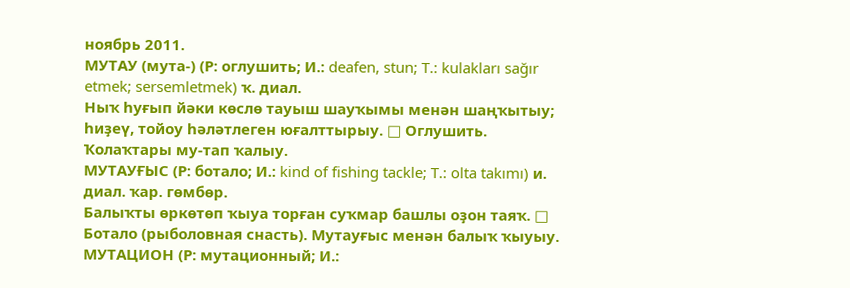ноябрь 2011.
МУТАУ (мута-) (Р: оглушить; И.: deafen, stun; T.: kulakları sağır etmek; sersemletmek) ҡ. диал.
Ныҡ һуғып йәки көслө тауыш шауҡымы менән шаңҡытыу; һиҙеү, тойоу һәләтлеген юғалттырыу. □ Оглушить. Ҡолаҡтары му-тап ҡалыу.
МУТАУҒЫС (Р: ботало; И.: kind of fishing tackle; T.: olta takımı) и. диал. ҡар. гөмбөр.
Балыҡты өркөтөп ҡыуа торған суҡмар башлы оҙон таяҡ. □ Ботало (рыболовная снасть). Мутауғыс менән балыҡ ҡыуыу.
МУТАЦИОН (Р: мутационный; И.: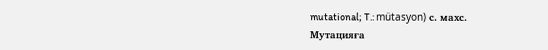mutational; T.: mütasyon) с. махс.
Мутацияға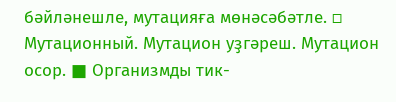бәйләнешле, мутацияға мөнәсәбәтле. □ Мутационный. Мутацион уҙгәреш. Мутацион осор. ■ Организмды тик-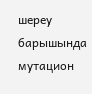шереу барышында мутацион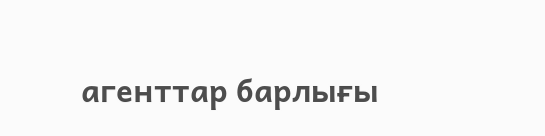агенттар барлығы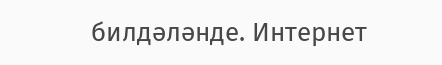билдәләнде. Интернет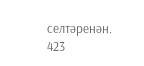селтәренән.
423